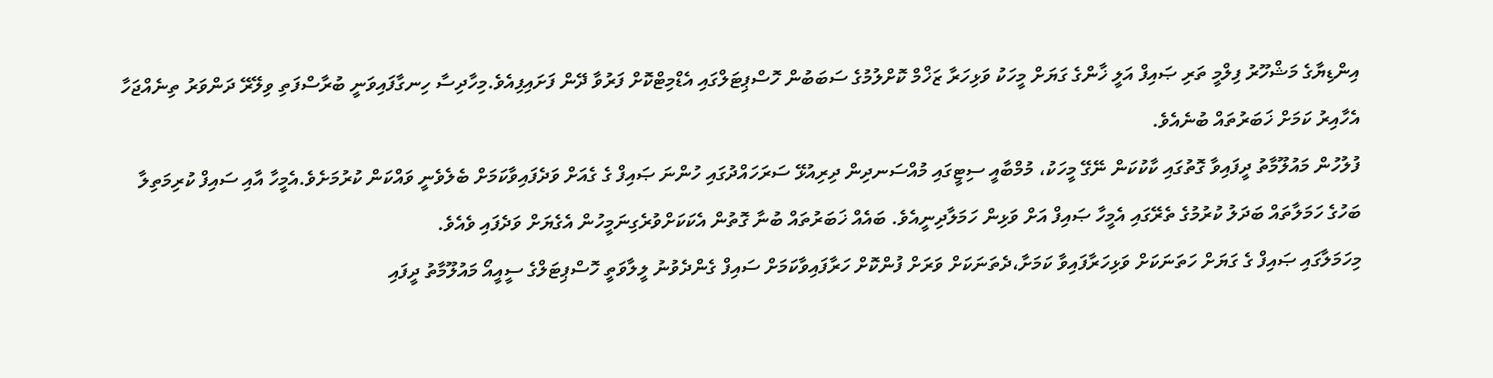އިންޑިޔާގެ މަޝްހޫރު ފިލްމީ ތަރި ޞައިފް އަލީ ޚާންގެ ގަޔަށް މީހަކު ވަޅިހަރާ ޒަޚްމް ކޮށްލުމުގެ ސަބަބުން ހޮސްޕިޓަލްގައި އެޑްމިޓްކޮށް ފަރުވާ ދޭން ފަށައިފިއެވެ.މިހާދިސާ ހިނގާފައިވަނީ ބުރާސްފަތި ވިލޭރޭ ދަންވަރު ތިނެއްޖަހާ އެހާއިރު ކަމަށް ޚަބަރުތައް ބުނެއެވެ.
ފުލުހުން މައުލޫމާތު ދީފައިވާ ގޮތުގައި ކާކުކަން ނޭގޭ މީހަކު، މުމްބާއީ ސިޓީގައި މުއްސަނދިން ދިރިއުޅޭ ސަރަހައްދުގައި ހުންނަ ޞައިފް ގެ ގެއަށް ވަދެފައިވާކަމަށް ބެލެވެނީ ވައްކަން ކުރުމަށެވެ.އެމީހާ އާއި ސައިފް ކުރިމަތިލާ ބަހުގެ ހަމަލާތައް ބަދަލު ކުރުމުގެ ތެރޭގައި އެމީހާ ޞައިފް އަށް ވަޅިން ހަމަލާދިނީއެވެ. ބައެއް ޚަބަރުތައް ބުނާ ގޮތުން އެކަކަށްވުރެގިނަމީހުން އެގެޔަށް ވަދެފައި ވެއެވެ.
މިހަމަލާގައި ޞައިފް ގެ ގަޔަށް ހަތަނަކަށް ވަޅިހަރާފައިވާ ކަމަށާ،ދެތަނަކަށް ވަރަށް ފުންކޮށް ހަރާފައިވާކަމަށް ސައިފް ގެންދެވުނު ލީލާވަތީ ހޮސްޕިޓަލްގެ ސީއީއޯ މައުލޫމާތު ދީފައި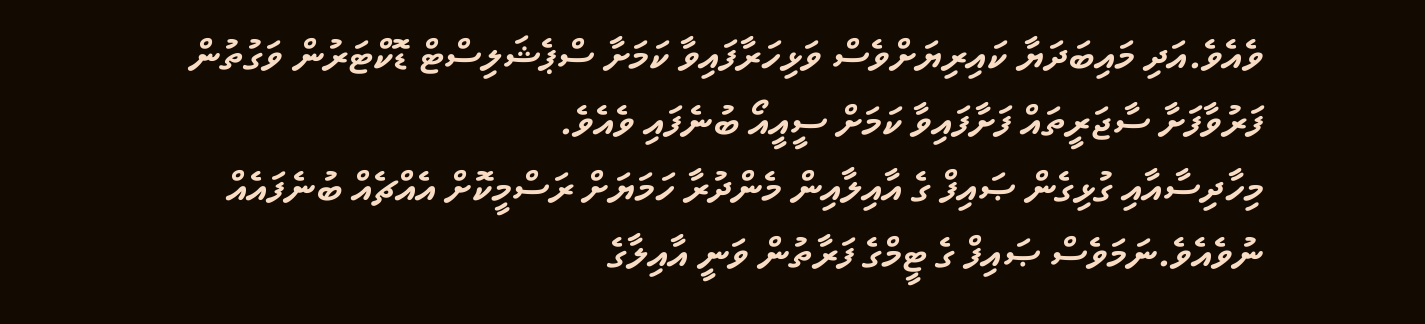ވެއެވެ.އަދި މައިބަދަޔާ ކައިރިޔަށްވެސް ވަޅިހަރާފައިވާ ކަމަށާ ސްޕެޝަލިސްޓް ޑޮކްޓަރުން ވަގުތުން ފަރުވާފަށާ ސާޖަރީތައް ފަށާފައިވާ ކަމަށް ސީއީއޯ ބުނެފައި ވެއެވެ.
މިހާދިސާއާއި ގުޅިގެން ޞައިފް ގެ އާއިލާއިން މެންދުރާ ހަމަޔަށް ރަސްމީކޮށް އެއްޗެއް ބުނެފައެއް ނުވެއެވެ.ނަމަވެސް ޞައިފް ގެ ޓީމްގެ ފަރާތުން ވަނީ އާއިލާގެ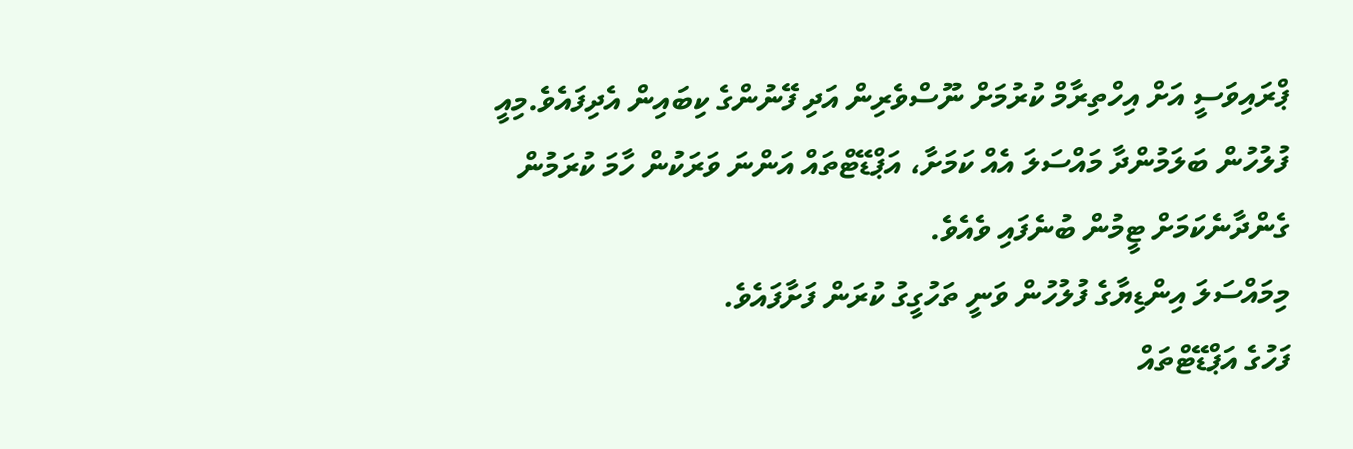ޕްރައިވަސީ އަށް އިހްތިރާމް ކުރުމަށް ނޫސްވެރިން އަދި ފޭނުންގެ ކިބައިން އެދިފައެވެ.މިއީ ފުލުހުން ބަލަމުންދާ މައްސަލަ އެއް ކަމަށާ، އަޕްޑޭޓްތައް އަންނަ ވަރަކުން ހާމަ ކުރަމުން ގެންދާނެކަމަށް ޓީމުން ބުނެފައި ވެއެވެ.
މިމައްސަލަ އިންޑިޔާގެ ފުލުހުން ވަނީ ތަހުގީގު ކުރަން ފަށާފައެވެ.
ފަހުގެ އަޕްޑޭޓްތައް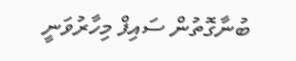ބުނާގޮތުން ސައިފް މިހާރުވަނީ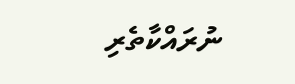ނުރައްކާތެރި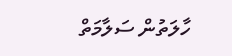ހާލަތުން ސަލާމަތް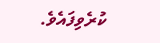ކުރެވިފައެވެ.